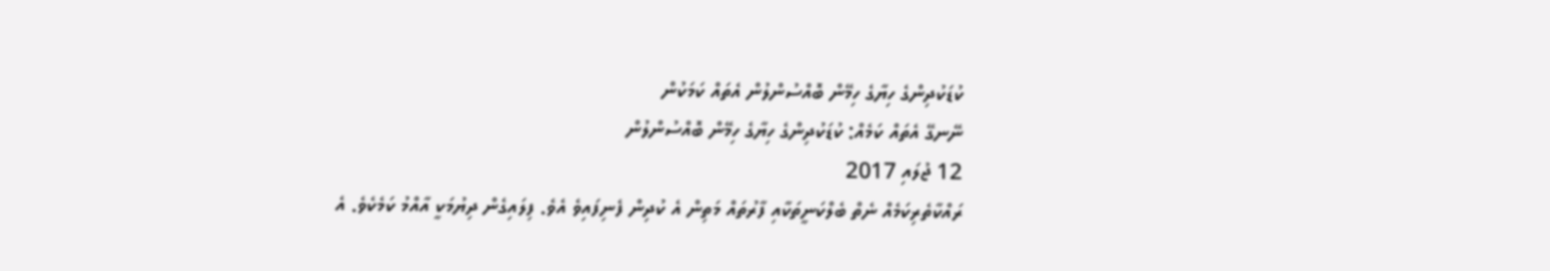ކުޑަކުދިންގެ ހިޔާގެ ހިމޭން ބޮއްސުންލުން އެތައް ކަމަކުން
ނޭނގޭ އެތައް ކަމެއް: ކުޑަކުދިންގެ ހިޔާގެ ހިމޭން ބޮއްސުންލުން
12 ޖުލައި 2017
ރައްކާތެރިކަމެއް ނެތް ބެލްކަނީތަކާއި ފާރުތައް މަތިން އެ ކުދިން ފެނިފައިވެ އެވެ. ފިލައިގެން ދިޔުމަކީ އާއްމު ކަމެކެވެ. އެ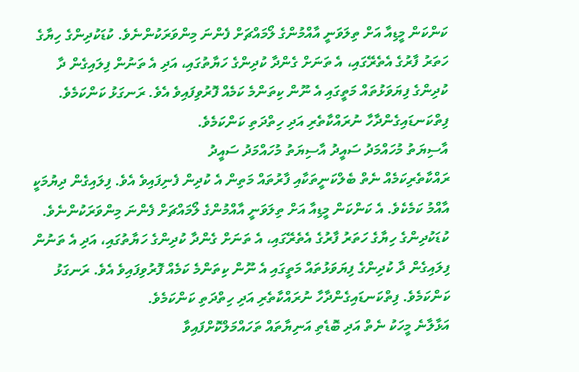ކަންކަން މީޑިއާ އަށް ތިލަވަނީ އާއްމުންގެ ލޯމައްޗަށް ފެންނަ މިންވަރަކުންނެވެ. ކުޑަކުދިންގެ ހިޔާގެ ހަތަރު ފާރުގެ އެތެރޭގައި، އެ ތަނަށް ގެންދާ ކުދިންގެ ހަޔާތުގައި، އަދި އެ ތަނުން ފިލައިގެން ދާ ކުދިންގެ ފިޔަވަޅުތައް މަތީގައި އެ ނޫން ކިތަންމެ ކަމެއް ފޮރުވިފައިވެ އެވެ. ރަނގަޅު ކަންކަމެވެ. ފިތްކަނޑައިގެންދާހާ ނުރައްކާތެރި އަދި ހިތްދަތި ކަންކަމެވެ.
އާސިޔަތު މުހައްމަދު ސައީދު އާސިޔަތު މުހައްމަދު ސައީދު
ރައްކާތެރިކަމެއް ނެތް ބެލްކަނީތަކާއި ފާރުތައް މަތިން އެ ކުދިން ފެނިފައިވެ އެވެ. ފިލައިގެން ދިޔުމަކީ އާއްމު ކަމެކެވެ. އެ ކަންކަން މީޑިއާ އަށް ތިލަވަނީ އާއްމުންގެ ލޯމައްޗަށް ފެންނަ މިންވަރަކުންނެވެ. ކުޑަކުދިންގެ ހިޔާގެ ހަތަރު ފާރުގެ އެތެރޭގައި، އެ ތަނަށް ގެންދާ ކުދިންގެ ހަޔާތުގައި، އަދި އެ ތަނުން ފިލައިގެން ދާ ކުދިންގެ ފިޔަވަޅުތައް މަތީގައި އެ ނޫން ކިތަންމެ ކަމެއް ފޮރުވިފައިވެ އެވެ. ރަނގަޅު ކަންކަމެވެ. ފިތްކަނޑައިގެންދާހާ ނުރައްކާތެރި އަދި ހިތްދަތި ކަންކަމެވެ.
އަޅާލާނެ މީހަކު ނެތް އަދި ބޮޑެތި އަނިޔާތައް ތަހައްމަލްކޮށްފައިވާ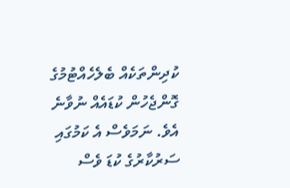ކުދިންތަކެއް ބެލެހެއްޓުމުގެ ގޮންޖެހުން ކުޑައެއް ނުވާނެ އެވެ. ނަމަވެސް އެ ކަމުގައި ސަރުކާރުގެ ކުޑަ ވެސް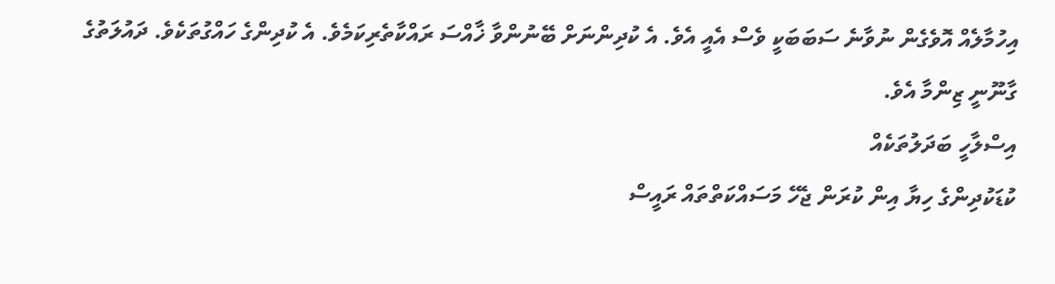އިހުމާލެއް އޮވެގެން ނުވާނެ ސަބަބަކީ ވެސް އެއީ އެވެ. އެ ކުދިންނަށް ބޭނުންވާ ޚާއްސަ ރައްކާތެރިކަމެވެ. އެ ކުދިންގެ ހައްގުތަކެވެ. ދައުލަތުގެ ގާނޫނީ ޒިންމާ އެވެ.
އިސްލާހީ ބަދަލުތަކެއް
ކުޑަކުދިންގެ ހިޔާ އިން ކުރަން ޖެހޭ މަސައްކަތްތައް ރައީސް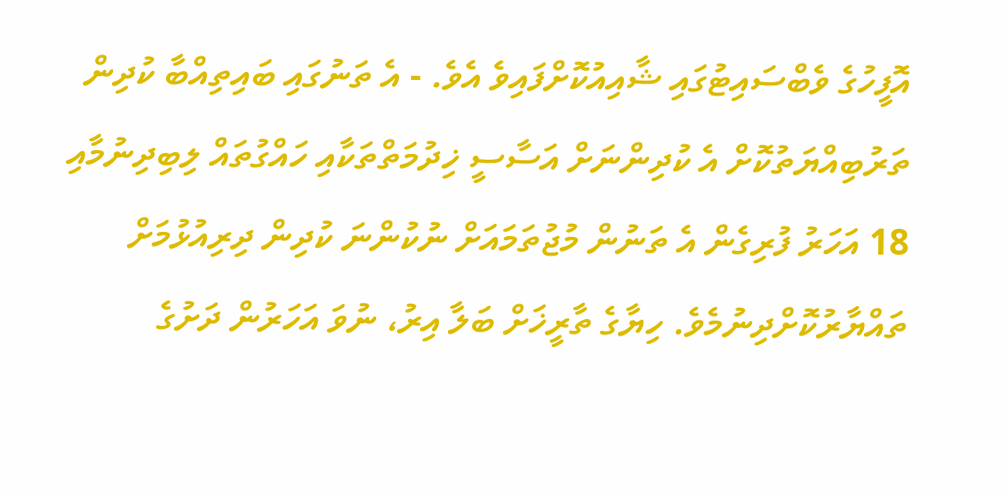އޮފީހުގެ ވެބްސައިޓުގައި ޝާއިއުކޮށްފައިވެ އެވެ. - އެ ތަނުގައި ބައިތިއްބާ ކުދިން ތަރުބިއްޔަތުކޮށް އެ ކުދިންނަށް އަސާސީ ޚިދުމަތްތަކާއި ހައްގުތައް ލިބިދިނުމާއި 18 އަހަރު ފުރިގެން އެ ތަނުން މުޖުތަމައަށް ނުކުންނަ ކުދިން ދިރިއުޅުމަށް ތައްޔާރުކޮށްދިނުމެވެ. ހިޔާގެ ތާރީޚަށް ބަލާ އިރު، ނުވަ އަހަރުން ދަށުގެ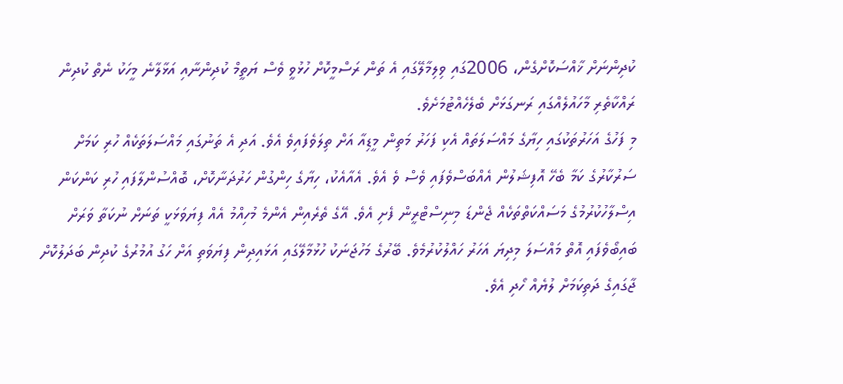ކުދިންނަށް ޚާއްސަކޮށްގެން، 2006ގައި ވިލިމާލޭގައި އެ ތަން ރަސްމީކޮށް ހުޅުވީ ވެސް ޔަތީމް ކުދިންނާއި އަޅާލާނެ މީހަކު ނެތް ކުދިން ރައްކާތެރި މާހައުލެއްގައި ރަނގަޅަށް ބެލެހެއްޓުމަށެވެ.
މި ފަހުގެ އަހަރުތަކުގައި ހިޔާގެ މައްސަލަތައް އެކި ފަހަރު މަތިން މީޑިއާ އަށް ތިލަވެފައިވެ އެވެ. އަދި އެ ތަނުގައި މައްސަލަތަކެއް ހުރި ކަމަށް ސަރުކާރުގެ ކަމާ ބެހޭ އޮފިޝަލުން އެއްބަސްވެފައި ވެސް ވެ އެވެ. އެއާއެކު، ހިޔާގެ ހިންގުން ހަރުދަނާކޮށް، ބޮއްސުންލާފައި ހުރި ކަންކަން އިސްލާހުކުރުމުގެ މަސައްކަތްތަކެއް ޖެންޑަ މިނިސްޓްރީން ފެށި އެވެ. އޭގެ ތެރެއިން އެންމެ މުހިއްމު އެއް ފިޔަވަޅަކީ ތަނަށް ނުކަތާ ވަރަށް ބައިބޯވެފައި އޮތް މައްސަލަ މިދިޔަ އަހަރު ހައްލުކުރުމެވެ. ބޭރުގެ މަހުޖަނަކު ހުޅުމާލޭގައި އަޅައިދިން ފިޔަވަތި އަށް ހަގު އުމުރުގެ ކުދިން ބަދަލުކޮށް ޖާގައިގެ ދަތިކަމަށް ލުޔެއް ހޯދި އެވެ.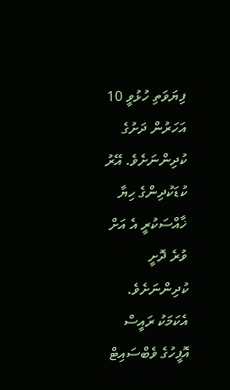ފިޔަވަތި ހުޅުވީ 10 އަހަރުން ދަށުގެ ކުދިންނަށެވެ. އޭރު ކުޑަކުދިންގެ ހިޔާ ޚާއްސަކުރީ އެ އަށް ވުރެ ދޮށީ ކުދިންނަށެވެ. އެކަމަކު ރައީސް އޮފީހުގެ ވެބްސައިޓް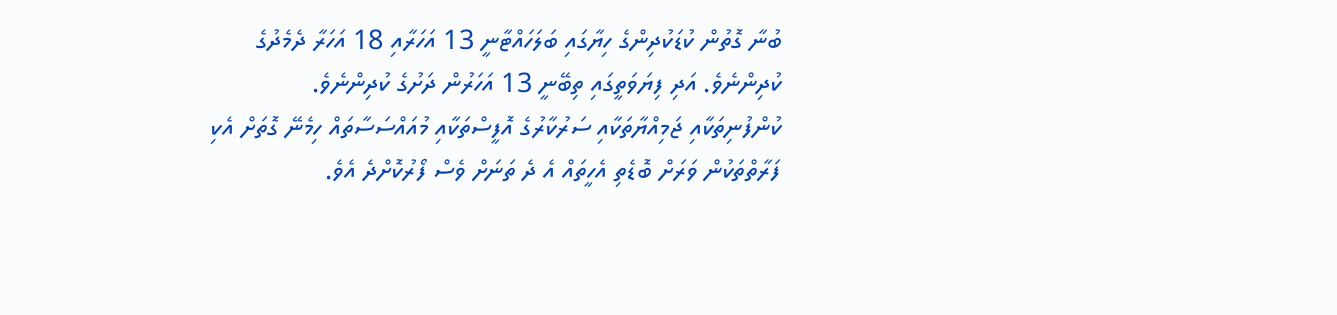ބުނާ ގޮތުން ކުޑަކުދިންގެ ހިޔާގައި ބަލަހައްޓާނީ 13 އަހަރާއި 18 އަހަރާ ދެމެދުގެ ކުދިންނެވެ. އަދި ފިޔަވަތީގައި ތިބޭނީ 13 އަހަރުން ދަށުގެ ކުދިންނެވެ.
ކުންފުނިތަކާއި ޖަމިއްޔާތަކާއި ސަރުކާރުގެ އޮފީސްތަކާއި މުއައްސަސާތައް ހިމެނޭ ގޮތަށް އެކި ފަރާތްތަކުން ވަރަށް ބޮޑެތި އެހީތައް އެ ދެ ތަނަށް ވެސް ފޯރުކޮށްދެ އެވެ.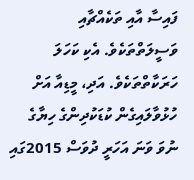ފައިސާ އާއި ތަކެއްޗާއި ވަސީލަތްތަކެވެ. އެކި ކަހަލަ ހަރަކާތްތަކެވެ. އަދި، މީޑިއާ އަށް ހުޅުވާލައިގެން ކުޑަކުދިންގެ ހިޔާގެ ނުވަ ވަނަ އަހަރީ ދުވަސް 2015ގައި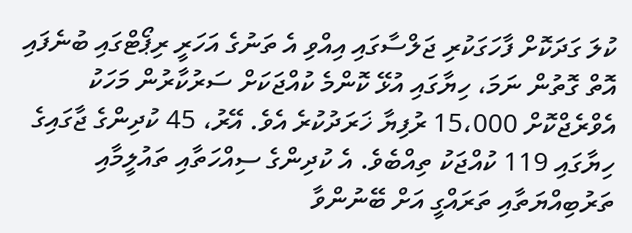ކުލަ ގަދަކޮށް ފާހަގަކުރި ޖަލްސާގައި އިއްވި އެ ތަނުގެ އަހަރީ ރިޕޯޓްގައި ބުނެފައި އޮތް ގޮތުން ނަމަ، ހިޔާގައި އުޅޭ ކޮންމެ ކުއްޖަކަށް ސަރުކާރުން މަހަކު އެވްރެޖްކޮށް 15،000 ރުފިޔާ ޚަރަދުކުރެ އެވެ. އޭރު، 45 ކުދިންގެ ޖާގައިގެ ހިޔާގައި 119 ކުއްޖަކު ތިއްބެވެ. އެ ކުދިންގެ ސިއްހަތާއި ތައުލީމާއި ތަރުބިއްޔަތާއި ތަރައްގީ އަށް ބޭނުންވާ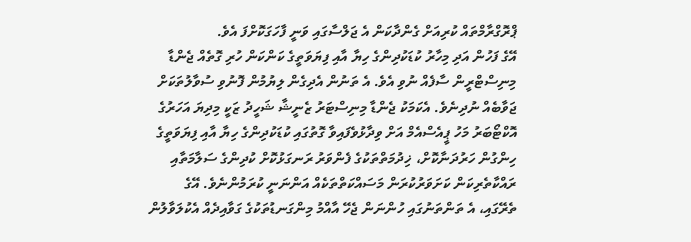ޕްރޮގްރާމްތައް ކުރިއަށް ގެންދާކަން އެ ޖަލްސާގައި ވަނީ ފާހަގަކޮށްފަ އެވެ.
އޭގެ ފަހުން އަދި މިހާރު ކުޑަކުދިންގެ ހިޔާ އާއި ފިޔަވަތީގެ ކަންކަން ހުރި ގޮތެއް ޖެންޑާ މިނިސްޓްރީން ސާފެއް ނުވި އެވެ. އެ ތަނުން އެދިގެން ލިޔުމުން ފޮނުވި ސުވާލުތަކަށް ޖަވާބެއް ނުދިނެވެ. އެކަމަކު ޖެންޑާ މިނިސްޓަރު ޒެނީޝާ ޝަހީދު ޒަކީ މިދިޔަ އަހަރުގެ އޮކްޓޯބަރު މަހު ޕީއެސްއެމް އަށް ވިދާޅުވެފައިވާ ގޮތުގައި ކުޑަކުދިންގެ ހިޔާ އާއި ފިޔަވަތީގެ ހިންގުން ހަރުދަނާކޮށް، ޚިދުމަތްތަކުގެ ފެންވަރު ރަނގަޅުކޮށް ކުދިންގެ ސަލާމަތާއި ރައްކާތެރިކަން ކަށަވަރުކުރަން މަސައްކަތްތަކެއް އަންނަނީ ކުރަމުންނެވެ. އޭގެ ތެރޭގައި، އެ ތަންތަނުގައި ހުންނަން ޖެހޭ އާއްމު މިންގަނޑުތަކުގެ ގަވާއިދެއް އެކުލަވާލުން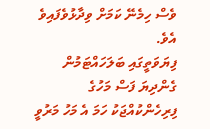ވެސް ހިމެނޭ ކަމަށް ވިދާޅުވެފައިވެ އެވެ.
ފިޔަވަތީގައި ބަލަހައްޓަމުން ގެންދިޔަ ފަސް މަހުގެ ފިރިހެންކުއްޖަކު ހަމަ އެ މަހު މަރުވީ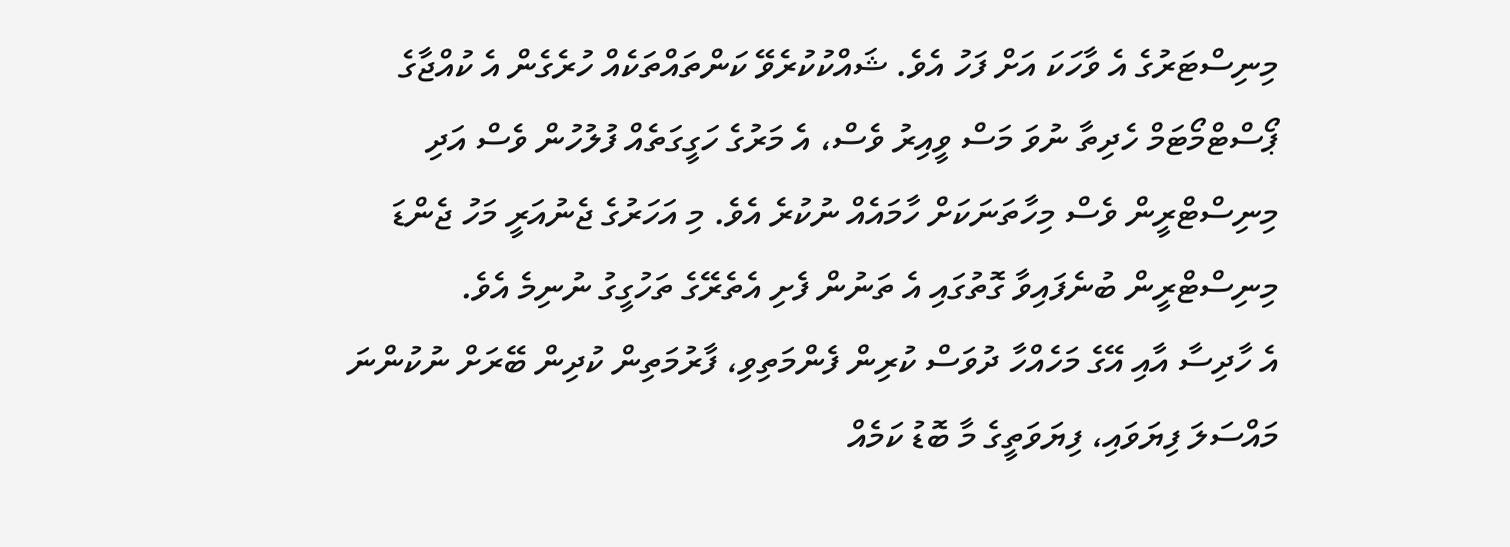މިނިސްޓަރުގެ އެ ވާހަކަ އަށް ފަހު އެވެ. ޝައްކުކުރެވޭ ކަންތައްތަކެއް ހުރެގެން އެ ކުއްޖާގެ ޕޯސްޓްމޯޓަމް ހެދިތާ ނުވަ މަސް ވީއިރު ވެސް، އެ މަރުގެ ހަގީގަތެއް ފުލުހުން ވެސް އަދި މިނިސްޓްރީން ވެސް މިހާތަނަކަށް ހާމައެއް ނުކުރެ އެވެ. މި އަހަރުގެ ޖެނުއަރީ މަހު ޖެންޑަ މިނިސްޓްރީން ބުނެފައިވާ ގޮތުގައި އެ ތަނުން ފެށި އެތެރޭގެ ތަހުގީގު ނުނިމެ އެވެ.
އެ ހާދިސާ އާއި އޭގެ މަހެއްހާ ދުވަސް ކުރިން ފެންމަތިވި، ފާރުމަތިން ކުދިން ބޭރަށް ނުކުންނަ މައްސަލަ ފިޔަވައި، ފިޔަވަތީގެ މާ ބޮޑު ކަމެއް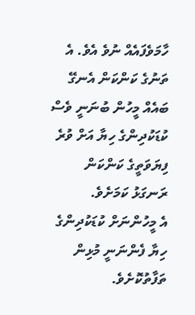ހާމަވެފައެއް ނުވެ އެވެ. އެ ތަނުގެ ކަންކަން އެނގޭ ބައެއް މީހުން ބުނަނީ ވެސް ކުޑަކުދިންގެ ހިޔާ އަށް ވުރެ ފިޔަވަތީގެ ކަންކަން ރަނގަޅު ކަމަށެވެ.
އެ މީހުންނަށް ކުޑަކުދިންގެ ހިޔާ ފެންނަނީ މުޅިން ތަފާތުކޮށެވެ.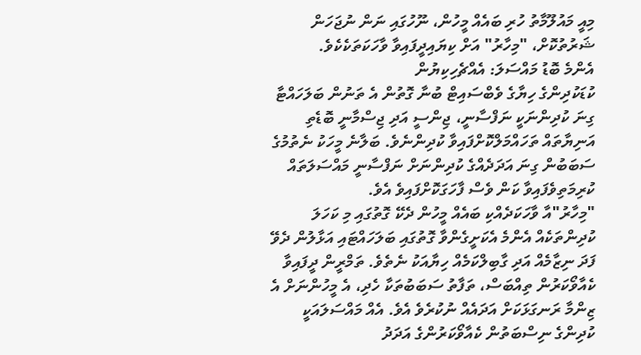މިއީ މައުލޫމާތު ހުރި ބައެއް މީހުން، ނޫހުގައި ނަން ނުޖަހަން ޝަރުތުކޮށް، "މިހާރު" އަށް ކިޔައިދީފައިވާ ވާހަކަތަކެކެވެ.
އެންމެ ބޮޑު މައްސަލަ: އެއްޗެހިކިޔުން
ކުޑަކުދިންގެ ހިޔާގެ ވެބްސައިޓް ބުނާ ގޮތުން އެ ތަނުން ބަލަހައްޓާ ގިނަ ކުދިންނަކީ ނަފްސާނީ، ޖިންސީ އަދި ޖިސްމާނީ ބޮޑެތި އަނިޔާތައް ތަހައްމަލްކޮށްފައިވާ ކުދިންނެވެ. ބަލާނެ މީހަކު ނެތުމުގެ ސަބަބުން ގިނަ އަދަދެއްގެ ކުދިންނަށް ނަފްސާނީ މައްސަލަތައް ކުރިމަތިވެފައިވާ ކަން ވެސް ފާހަގަކޮށްފައިވެ އެވެ.
"މިހާރު"އާ ވާހަކަދެއްކި ބައެއް މީހުން ދެކޭ ގޮތުގައި މި ކަހަލަ ކުދިންތަކެއް އެންމެ އެކަށީގެންވާ ގޮތުގައި ބަލަހައްޓައި އަޅާލުން ދެވޭ ފަދަ ނިޒާމެއް އަދި ގާބިލްކަމެއް ހިޔާއަކު ނެތެވެ. ތަމްރީން ދީފައިވާ ކެއާވޯކަރުން ތިއްބަސް، ތަފާތު ސަބަބުތަކާ ހެދި، އެ މީހުންނަށް އެ ޒިންމާ ރަނގަޅަކަށް އަދައެއް ނުކުރެވެ އެވެ. އެއް މައްސަލައަކީ ކުދިންގެ ނިސްބަތުން ކެއާވޯކަރުންގެ އަދަދު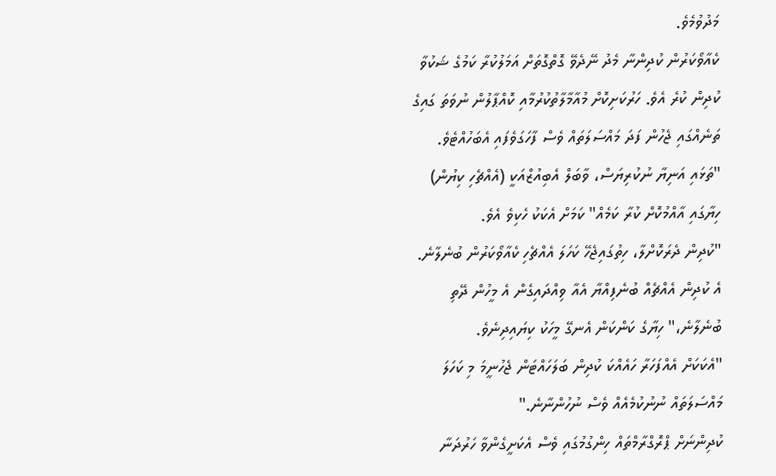މަދުވުމެވެ.
ކެއާވޯކަރުން ކުދިންނާ މެދު ނޭދެވޭ ގޮތްގޮތަށް އަމަލުކުރާ ކަމުގެ ޝަކުވާ ކުދިން ކުރެ އެވެ. ހަރުކަށިކޮށް މުއާމާލާތުކުރުމާއި ކޮއްޕާލުން ނުވަތަ ގައިގެ ތަނެއްގައި ޖެހުން ފަދަ މައްސަލަތައް ވެސް ފާހަގަވެފައި އެބަހުއްޓެވެ. "ތަޅައި އަނިޔާ ނުކުރިޔަސް، ވާބަލް އެބިއުޒްއަކީ (އެއްޗެހި ކިޔުން) ހިޔާގައި އާއްމުކޮށް ކުރާ ކަމެއް" ކަމަށް އެކަކު ހެކިވެ އެވެ.
"ކުދިން ދެރަކޮށްލާ، ހިތުގައިޖެހޭ ކަހަލަ އެއްޗެހި ކެއާވޯކަރުން ބުނެލާނެ. އެ ކުދިން އެއްޗެއް ބުނެފިއްޔާ އެއާ ވިއްދައިގެން އެ މީހުން ދޭތި ބުނެލާނެ،" ހިޔާގެ ކަންކަން އެނގޭ މީހަކު ކިޔައިދިނެވެ.
"އެކަކަށް އެއްފަހަރާ ހައެއްކަ ކުދިން ބަލަހައްޓަން ޖެހުނީމަ މި ކަހަލަ މައްސަލަތައް ނުނުކުމެއެއް ވެސް ނުހުންނާނެ."
ކުދިންނަށް ޕްރޮގްރާމްތައް ހިންގުމުގައި ވެސް އެކަށީގެންވާ ހަރުދަނާ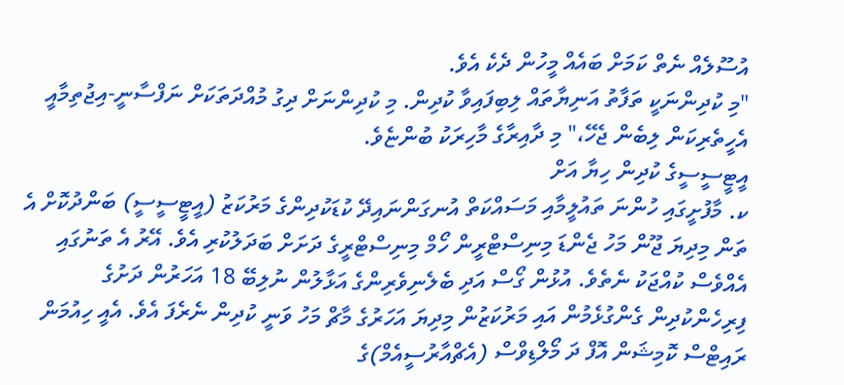އުސޫލެއް ނެތް ކަމަށް ބައެއް މީހުން ދެކެ އެވެ.
"މި ކުދިންނަކީ ތަފާތު އަނިޔާތައް ލިބިފައިވާ ކުދިން. މި ކުދިންނަށް ދިގު މުއްދަތަކަށް ނަފްސާނީ-އިޖުތިމާއީ އެހީތެރިކަން ލިބެން ޖެހޭ،" މި ދާއިރާގެ މާހިރަކު ބުންޏެވެ.
އީޓީސީސީގެ ކުދިން ހިޔާ އަށް
ކ. މާފުށީގައި ހުންނަ ތައުލީމާއި މަސައްކަތް އުނގަންނައިދޭ ކުޑަކުދިންގެ މަރުކަޒު (އީޓީސީސީ) ބަންދުކޮށް އެ ތަން މިދިޔަ ޖޫން މަހު ޖެންޑަ މިނިސްޓްރީން ހޯމް މިނިސްޓްރީގެ ދަށަށް ބަދަލުކުރި އެވެ. އޭރު އެ ތަނުގައި އެއްވެސް ކުއްޖަކު ނެތެވެ. އުޅުން ގޯސް އަދި ބެލެނިވެރިންގެ އަޅާލުން ނުލިބޭ 18 އަހަރުން ދަށުގެ ފިރިހެންކުދިން ގެންގުޅެމުން އައި މަރުކަޒުން މިދިޔަ އަހަރުގެ މާޗް މަހު ވަނީ ކުދިން ނެރެފަ އެވެ. އެއީ ހިއުމަން ރައިޓްސް ކޮމިޝަން އޮފް ދަ މޯލްޑިވްސް (އެޗްއާރުސީއެމް)ގެ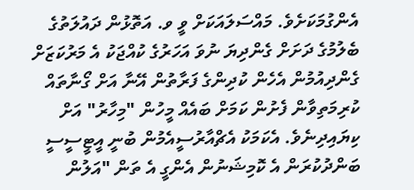އެންގުމަކަށެވެ. މައްސަލައަކަށް ވީ ވ. އަތޮޅުން ދައުލަތުގެ ބެލުމުގެ ދަށަށް ގެންދިޔަ ނުވަ އަހަރުގެ ކުއްޖަކު އެ މަރުކަޒަށް ގެންދިއުމުން އެހެން ކުދިންގެ ފަރާތުން އޭނާ އަށް ގޯނާތައް ކުރިމަތިވާން ފެށުން ކަމަށް ބައެއް މީހުން "މިހާރު" އަށް ކިޔައިދިނެވެ. އެކަމަކު އެޗްއާރުސީއެމުން ބުނީ އީޓީސީސީ ބަންދުކުރަން އެ ކޮމިޝަނުން އެންގީ އެ ތަން "އަލުން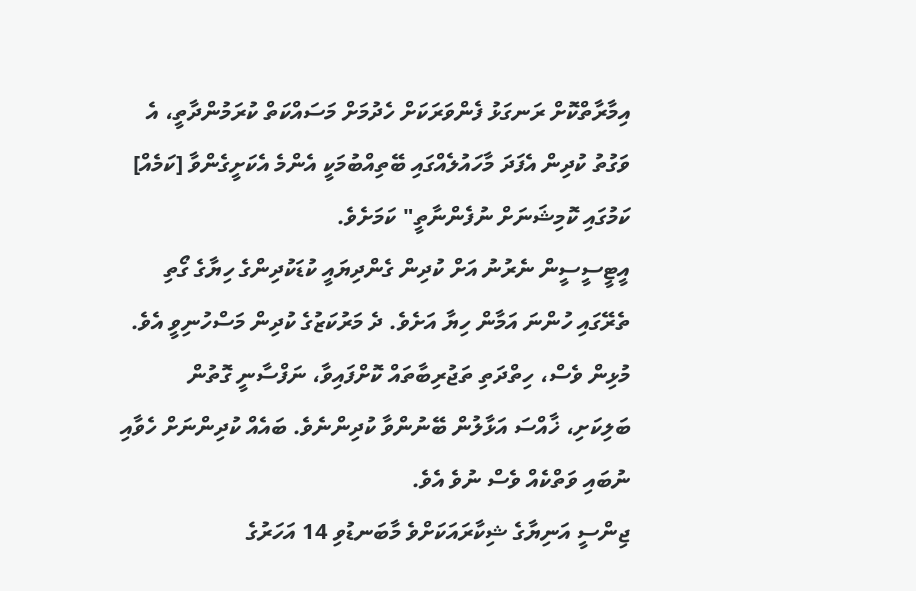އިމާރާތްކޮށް ރަނގަޅު ފެންވަރަކަށް ހެދުމަށް މަސައްކަތް ކުރަމުންދާތީ، އެ ވަގުތު ކުދިން އެފަދަ މާހައުލެއްގައި ބޭތިއްބުމަކީ އެންމެ އެކަށީގެންވާ [ކަމެއް] ކަމުގައި ކޮމިޝަނަށް ނުފެންނާތީ" ކަމަށެވެ.
އީޓީސީސީން ނެރުނު އަށް ކުދިން ގެންދިޔައީ ކުޑަކުދިންގެ ހިޔާގެ ގޯތި ތެރޭގައި ހުންނަ އަމާން ހިޔާ އަށެވެ. ދެ މަރުކަޒުގެ ކުދިން މަސްހުނިވީ އެވެ. މުޅިން ވެސް، ހިތްދަތި ތަޖުރިބާތައް ކޮށްފައިވާ، ނަފްސާނީ ގޮތުން ބަލިކަށި، ޚާއްސަ އަޅާލުން ބޭނުންވާ ކުދިންނެވެ. ބައެއް ކުދިންނަށް ހެވާއި ނުބައި ވަތްކެއް ވެސް ނުވެ އެވެ.
ޖިންސީ އަނިޔާގެ ޝިކާރައަކަށްވެ މާބަނޑުވި 14 އަހަރުގެ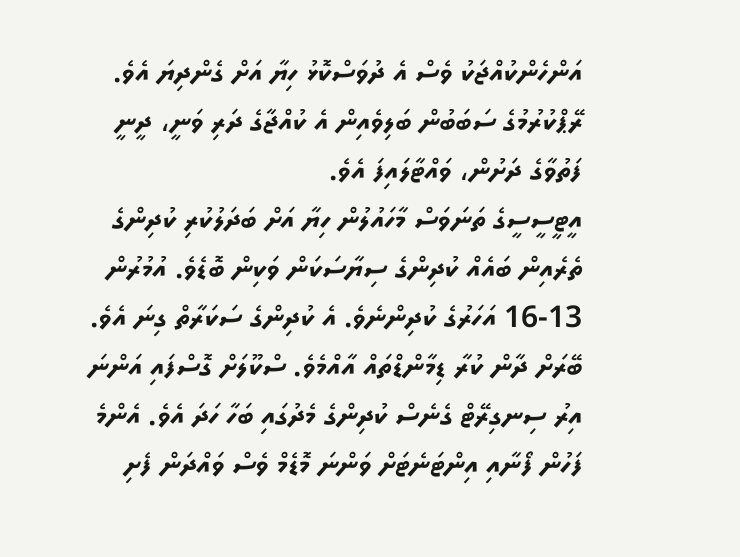އަންހެންކުއްޖަކު ވެސް އެ ދުވަސްކޮޅު ހިޔާ އަށް ގެންދިޔަ އެވެ. ރޭޕްކުރުމުގެ ސަބަބުން ބަލިވެއިން އެ ކުއްޖާގެ ދަރި ވަނީ، ދީނީ ފަތުވާގެ ދަށުން، ވައްޓާލައިފަ އެވެ.
އީޓީސީސީގެ ތަނަވަސް މާހައުލުން ހިޔާ އަށް ބަދަލުކުރި ކުދިންގެ ތެރެއިން ބައެއް ކުދިންގެ ސިޔާސަކަން ވަކިން ބޮޑެވެ. އުމުރުން 13-16 އަހަރުގެ ކުދިންނެވެ. އެ ކުދިންގެ ސަކަރާތް ގިނަ އެވެ. ބޭރަށް ދާން ކުރާ ޑިމާންޑްތައް އާއްމެވެ. ސްކޫލަށް ގޮސްފައި އަންނަ އިރު ސިނގިރޭޓް ގެނެސް ކުދިންގެ މެދުގައި ބަހާ ހަދަ އެވެ. އެންމެ ފަހުން ފޯނާއި އިންޓަނެޓަށް ވަންނަ މޮޑެމް ވެސް ވައްދަން ފެށި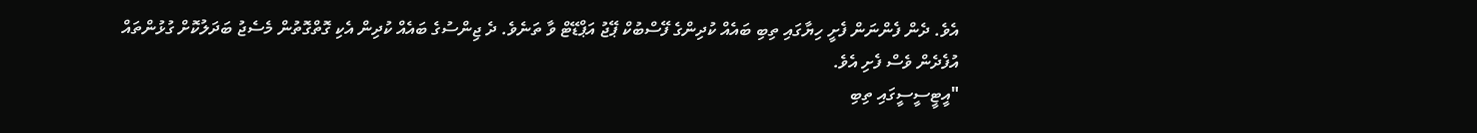އެވެ. ދެން ފެންނަން ފެށީ ހިޔާގައި ތިބި ބައެއް ކުދިންގެ ފޭސްބުކް ޕޭޖު އަޕްޑޭޓް ވާ ތަނެވެ. ދެ ޖިންސުގެ ބައެއް ކުދިން އެކި ގޮތްގޮތުން މެސެޖު ބަދަލުކޮށް ގުޅުންތައް އުފެދެން ވެސް ފެށި އެވެ.
"އީޓީސީސީގައި ތިބި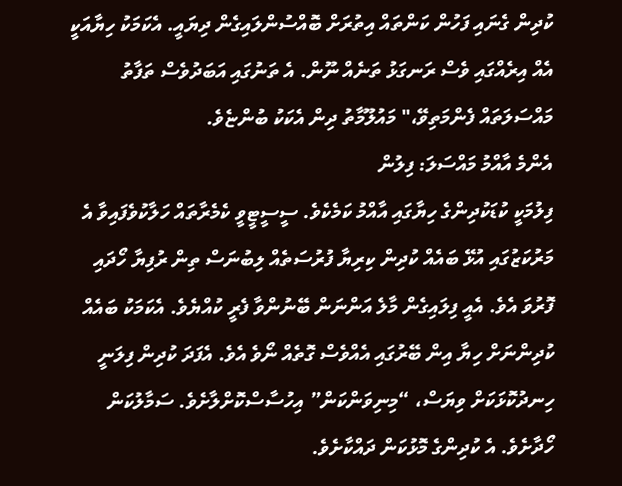ކުދިން ގެނައި ފަހުން ކަންތައް އިތުރަށް ބޮއްސުންލައިގެން ދިޔައީ. އެކަމަކު ހިޔާއަކީ އެއް އިރެއްގައި ވެސް ރަނގަޅު ތަނެއް ނޫން. އެ ތަނުގައި އަބަދުވެސް ތަފާތު މައްސަލަތައް ފެންމަތިވޭ،" މައުލޫމާތު ދިން އެކަކު ބުންޏެވެ.
އެންމެ އާއްމު މައްސަލަ: ފިލުން
ފިލުމަކީ ކުޑަކުދިންގެ ހިޔާގައި އާއްމު ކަމެކެވެ. ސީސީޓީވީ ކެމެރާތައް ހަލާކުވެފައިވާ އެ މަރުކަޒުގައި އުޅޭ ބައެއް ކުދިން ކިރިޔާ ފުރުސަތެއް ލިބުނަސް ތިން ރުފިޔާ ހޯދައި ފޮރުވަ އެވެ. އެއީ ފިލައިގެން މާލެ އަންނަން ބޭނުންވާ ފެރީ ކުއްޔެވެ. އެކަމަކު ބައެއް ކުދިންނަށް ހިޔާ އިން ބޭރުގައި އެއްވެސް ގޮތެއް ނޯވެ އެވެ. އެފަދަ ކުދިން ފިލަނީ ހިނދުކޮޅަކަށް ވިޔަސް، “މިނިވަންކަން” އިހުސާސްކޮށްލާށެވެ. ސަމާލުކަން ހޯދާށެވެ. އެ ކުދިންގެ މޮޅުކަން ދައްކާށެވެ.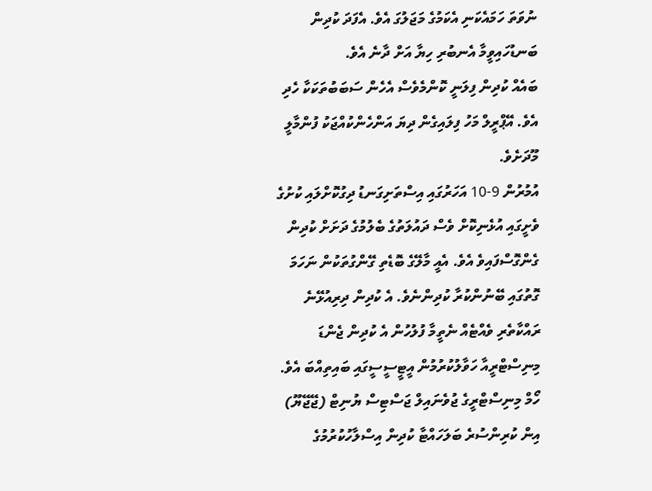ނުވަތަ ހަމައެކަނި އެކަމުގެ މަޖަލުގަ އެވެ. އެފަދަ ކުދިން ބަނޑުހައިވީމާ އެނބުރި ހިޔާ އަށް ދާނެ އެވެ.
ބައެއް ކުދިން ފިލަނީ ކޮންމެވެސް އެހެން ސަބަބުތަކަކާ ހެދި އެވެ. އޭޕްރީލް މަހު ފިލައިގެން ދިޔަ އަންހެންކުއްޖަކު ފުންމާލީ މޫދަށެވެ.
އުމުރުން 9-10 އަހަރުގައި އިސްތަށިގަނޑު ދިގުކޮށްލައި ކުށުގެ ވެށީގައި އުޅެނިކޮށް ވެސް ދައުލަތުގެ ބެލުމުގެ ދަށަށް ކުދިން ގެންގޮސްފައިވެ އެވެ. އެއީ މާލޭގެ ބޮޑެތި ގޭންގުތަކުން ނަހަމަ ގޮތުގައި ބޭނުންކުރާ ކުދިންނެވެ. އެ ކުދިން ދިރިއުޅޭނެ ރައްކާތެރި ވެއްޓެއް ނެތީމާ ފުލުހުން އެ ކުދިން ޖެންޑަ މިނިސްޓްރީއާ ހަވާލުކުރުމުން އީޓީސީސީގައި ބައިތިއްބަ އެވެ. ހޯމް މިނިސްޓްރީގެ ޖުވެނައިލް ޖަސްޓިސް ޔުނިޓް (ޖޭޖޭޔޫ) އިން ކުރިންސުރެ ބަލަހައްޓާ ކުދިން އިސްލާހުކުރުމުގެ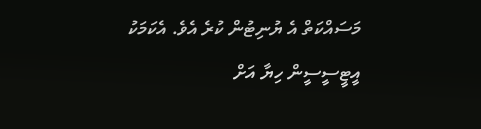މަސައްކަތް އެ ޔުނިޓުން ކުރެ އެވެ. އެކަމަކު އީޓީސީސީން ހިޔާ އަށް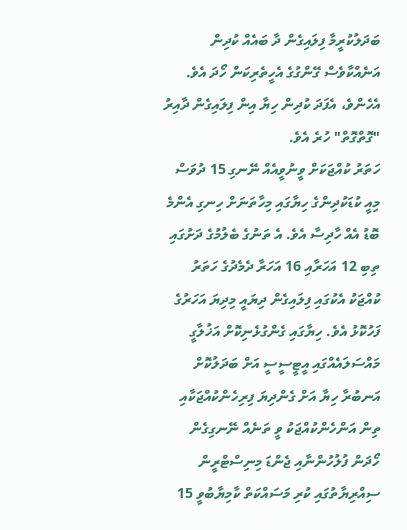ބަދަލުކުރީމާ ފިލައިގެން ދާ ބައެއް ކުދިން އަނެއްކާވެސް ގޭންގުގެ އެހީތެރިކަން ހޯދަ އެވެ. އެހެންވެ، އެފަދަ ކުދިން ހިޔާ އިން ފިލައިގެން ދާއިރު "ގޮތްގޮތް" ހުރެ އެވެ.
ހަތަރު ކުއްޖަކަށް ވީނުވީއެއް ނޭނގި 15 ދުވަސް
މިއީ ކުޑަކުދިންގެ ހިޔާގައި މިހާތަނަށް ހިނގި އެންމެ ބޮޑު އެއް ހާދިސާ އެވެ. އެ ތަނުގެ ބެލުމުގެ ދަށުގައި ތިބި 12 އަހަރާއި 16 އަހަރާ ދެމެދުގެ ހަތަރު ކުއްޖަކު އެކުގައި ފިލައިގެން ދިޔައީ މިދިޔަ އަހަރުގެ ފަހުކޮޅު އެވެ. ހިޔާގައި ގެންގުޅެނިކޮށް އަޚުލާގީ މައްސަލައެއްގައި އީޓީސީސީ އަށް ބަދަލުކޮށް އަނބުރާ ހިޔާ އަށް ގެންދިޔަ ފިރިހެންކުއްޖަކާއި ތިން އަންހެންކުއްޖަކު ވީ ތަނެއް ނޭނގިގެން ހޯދަން ފުލުހުންނާއި ޖެންޑަ މިނިސްޓްރީން ސިއްރިޔާތުގައި ކުރި މަސައްކަތް ކާމިޔާބުވީ 15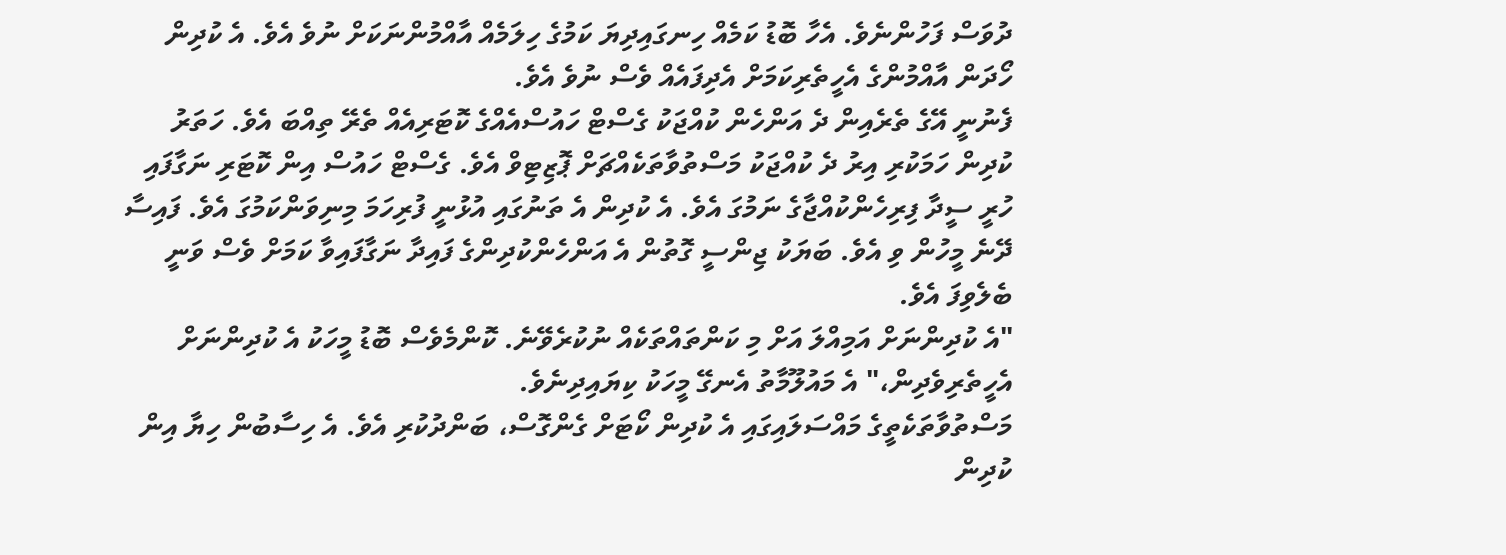ދުވަސް ފަހުންނެވެ. އެހާ ބޮޑު ކަމެއް ހިނގައިދިޔަ ކަމުގެ ހިލަމެއް އާއްމުންނަކަށް ނުވެ އެވެ. އެ ކުދިން ހޯދަން އާއްމުންގެ އެހީތެރިކަމަށް އެދިފައެއް ވެސް ނުވެ އެވެ.
ފެނުނީ އޭގެ ތެރެއިން ދެ އަންހެން ކުއްޖަކު ގެސްޓް ހައުސްއެއްގެ ކޮޓަރިއެއް ތެރޭ ތިއްބަ އެވެ. ހަތަރު ކުދިން ހަމަކުރި އިރު ދެ ކުއްޖަކު މަސްތުވާތަކެއްޗަށް ޕޮޒިޓިވް އެވެ. ގެސްޓް ހައުސް އިން ކޮޓަރި ނަގާފައި ހުރީ ސީދާ ފިރިހެންކުއްޖާގެ ނަމުގަ އެވެ. އެ ކުދިން އެ ތަނުގައި އުޅުނީ ފުރިހަމަ މިނިވަންކަމުގަ އެވެ. ފައިސާ ދޭނެ މީހުން ވި އެވެ. ބަޔަކު ޖިންސީ ގޮތުން އެ އަންހެންކުދިންގެ ފައިދާ ނަގާފައިވާ ކަމަށް ވެސް ވަނީ ބެލެވިފަ އެވެ.
"އެ ކުދިންނަށް އަމިއްލަ އަށް މި ކަންތައްތަކެއް ނުކުރެވޭނެ. ކޮންމެވެސް ބޮޑު މީހަކު އެ ކުދިންނަށް އެހީތެރިވެދިން،" އެ މައުލޫމާތު އެނގޭ މީހަކު ކިޔައިދިނެވެ.
މަސްތުވާތަކެތީގެ މައްސަލައިގައި އެ ކުދިން ކޯޓަށް ގެންގޮސް، ބަންދުކުރި އެވެ. އެ ހިސާބުން ހިޔާ އިން ކުދިން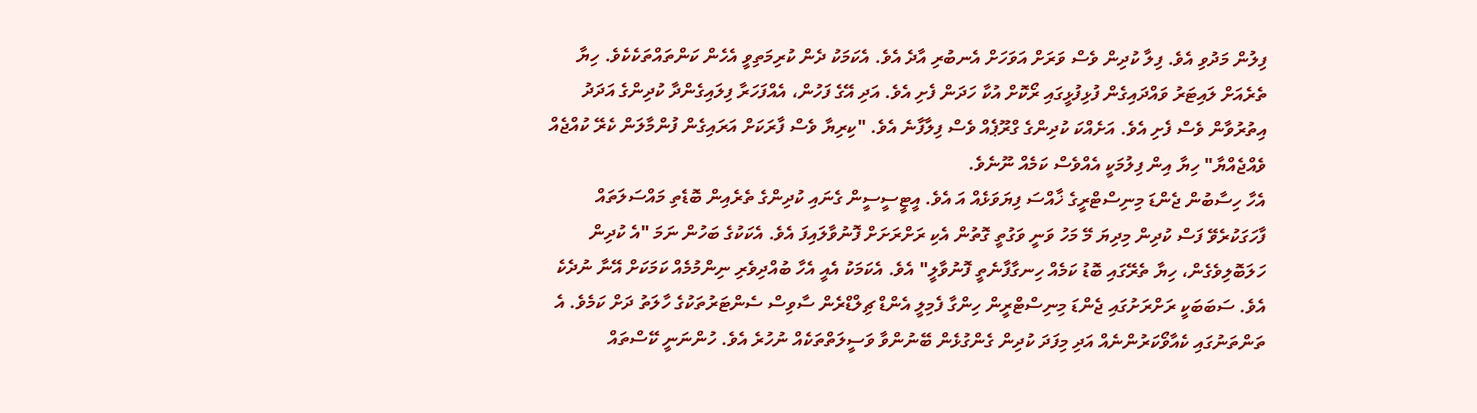ފިލުން މަދުވި އެވެ. ފިލާ ކުދިން ވެސް ވަރަށް އަވަހަށް އެނބުރި އާދެ އެވެ. އެކަމަކު ދެން ކުރިމަތިވީ އެހެން ކަންތައްތަކެކެވެ. ހިޔާ ތެރެއަށް ލައިޓަރު ވައްދައިގެން ފުޅިފުޅީގައި ރޯކޮށް އުކާ ހަދަން ފެށި އެވެ. އަދި އޭގެ ފަހުން، އެއްފަހަރާ ފިލައިގެންދާ ކުދިންގެ އަދަދު އިތުރުވާން ވެސް ފެށި އެވެ. އަށެއްކަ ކުދިންގެ ގްރޫޕެއް ވެސް ފިލާފާނެ އެވެ. "ކިރިޔާ ވެސް ފާރަކަށް އަރައިގެން ފުންމާލަން ކެރޭ ކުއްޖެއް ވެއްޖެއްޔާ" ހިޔާ އިން ފިލުމަކީ އެއްވެސް ކަމެއް ނޫނެވެ.
އެހާ ހިސާބުން ޖެންޑަ މިނިސްޓްރީގެ ޚާއްސަ ފިޔަވަޅެއް އަ އެވެ. އީޓީސީސީން ގެނައި ކުދިންގެ ތެރެއިން ބޮޑެތި މައްސަލަތައް ފާހަގަކުރެވޭ ފަސް ކުދިން މިދިޔަ މޭ މަހު ވަނީ ވަގުތީ ގޮތުން އެކި ރަށްރަށަށް ފޮނުވާލައިފަ އެވެ. އެކަކުގެ ބަހުން ނަމަ "އެ ކުދިން ހަލަބޮލިވެގެން، ހިޔާ ތެރޭގައި ބޮޑު ކަމެއް ހިނގާފާނެތީ ފޮނުވާލީ" އެވެ. އެކަމަކު އެއީ އެހާ ބުއްދިވެރި ނިންމުމެއް ކަމަކަށް އޭނާ ނުދެކެ އެވެ. ސަބަބަކީ ރަށްރަށުގައި ޖެންޑަ މިނިސްޓްރީން ހިންގާ ފެމިލީ އެންޑް ޗިލްޑްރެން ސާވިސް ސެންޓަރުތަކުގެ ހާލަތު ދަށް ކަމެވެ. އެ ތަންތަނުގައި ކެއާވޯކަރުންނެއް އަދި މިފަދަ ކުދިން ގެންގުޅެން ބޭނުންވާ ވަސީލަތްތަކެއް ނުހުރެ އެވެ. ހުންނަނީ ކޭސްތައް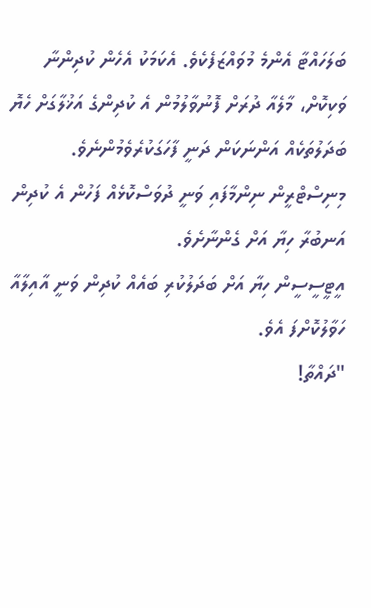ބަލަހައްޓާ އެންމެ މުވައްޒަފެކެވެ. އެކަމަކު އެހެން ކުދިންނާ ވަކިކޮށް، މާލެއާ ދުރަށް ފޮނުވާލުމުން އެ ކުދިންގެ އަޚުލާގަށް ހެޔޮ ބަދަލުތަކެއް އަންނަކަން ދަނީ ފާހަގަކުރެވެމުންނެވެ.
މިނިސްޓްރީން ނިންމާފައި ވަނީ ދުވަސްކޮޅެއް ފަހުން އެ ކުދިން އަނބުރާ ހިޔާ އަށް ގެންނާށެވެ.
އީޓީސީސީން ހިޔާ އަށް ބަދަލުކުރި ބައެއް ކުދިން ވަނީ އާއިލާއާ ހަވާލުކޮށްފަ އެވެ.
"ދައްތާ!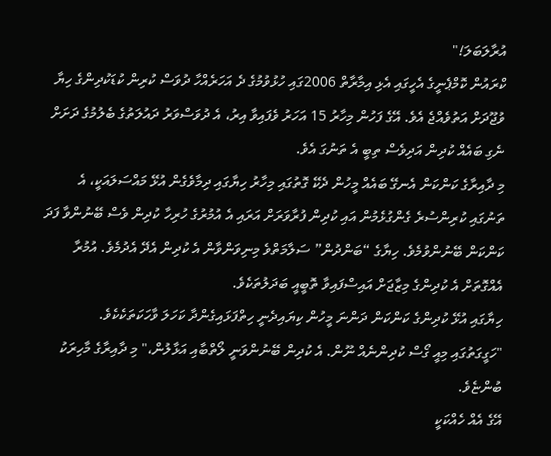އުރާލަބަލަ!"
ކްރައުން ކޮމްޕެނީގެ އެހީގައި އެޅި އިމާރާތް 2006ގައި ހުޅުވުމުގެ ދެ އަހަރެއްހާ ދުވަސް ކުރިން ކުޑަކުދިންގެ ހިޔާ ވުޖޫދަށް އަތުވެއްޖެ އެވެ. އޭގެ ފަހުން މިހާރު 15 އަހަރު ވެފައިވާ އިރު، އެ ދުވަސްވަރު ދައުލަތުގެ ބެލުމުގެ ދަށަށް ނެގި ބައެއް ކުދިން އަދިވެސް ތިބީ އެ ތަނުގަ އެވެ.
މި ދާއިރާގެ ކަންކަން އެނގޭ ބައެއް މީހުން ދެކޭ ގޮތުގައި މިހާރު ހިޔާގައި ދިމާވެގެން އުޅޭ މައްސަލައަކީ، އެ ތަނުގައި ކުރިންސުރެ ގެންގުޅެމުން އައި ކުދިން ފުރާވަރަށް އަރައި އެ އުމުރުގެ ހުރިހާ ކުދިން ވެސް ބޭނުންވާ ފަދަ ކަންކަން ބޭނުންވުމެވެ. ހިޔާގެ “ބަންދުން” ސަލާމަތްވެ މިނިވަންވާން އެ ކުދިން އެދޭ އެދުމެވެ. އުމުރާ އެއްގޮތަށް އެ ކުދިންގެ މިޒާޖަށް އައިސްފައިވާ ތޮބީއީ ބަދަލުތަކެވެ.
ހިޔާގައި އުޅޭ ކުދިންގެ ކަންކަން ދަންނަ މީހުން ކިޔައިދެނީ ހިތްފަޅައިގެންދާ ކަހަލަ ވާހަކަތަކެކެވެ.
"ހަގީގަތުގައި މިއީ ގޯސް ކުދިންނެއް ނޫން. އެ ކުދިން ބޭނުންވަނީ ލޯތްބާއި އަޅާލުން،" މި ދާއިރާގެ މާހިރަކު ބުންޏެވެ.
އޭގެ އެއް ހެއްކަކީ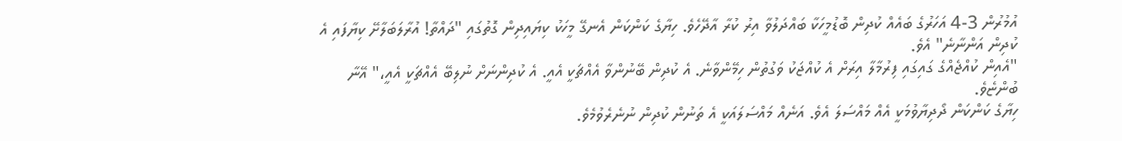އުމުރުން 3-4 އަހަރުގެ ބައެއް ކުދިން ބޮޑުމީހަކާ ބައްދަލުވާ އިރު ކުރާ އާދޭހެވެ. ހިޔާގެ ކަންކަން އެނގޭ މީހަކު ކިޔައިދިން ގޮތުގައި "ދައްތާ! އުރާލަބަލާށޭ ކިޔާފައި އެ ކުދިން އަންނާނެ" އެވެ.
"އެއިން ކުއްޖެއްގެ ގައިގައި ފިރުމާލާ އިރަށް އެ ކުއްޖަކު ވަގުތުން ހިމޭންވާނެ. އެ ކުދިން ބޭނުންވާ އެއްޗަކީ އެއީ. އެ ކުދިންނަށް ނުލިބޭ އެއްޗަކީ އެއީ،" އޭނާ ބުންޏެވެ.
ހިޔާގެ ކަންކަން ދޯދިޔާވުމަކީ އެއް މައްސަލަ އެވެ. އަނެއް މައްސަލައަކީ އެ ތަނުން ކުދިން ނުނެރެވުމެވެ.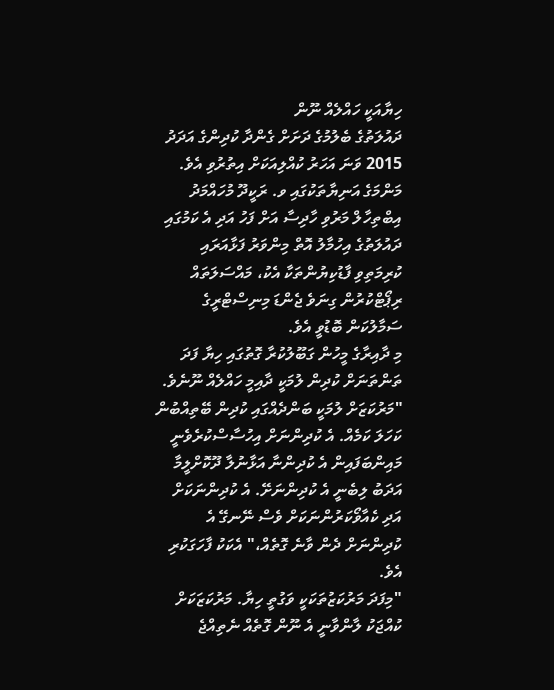ހިޔާއަކީ ހައްލެއް ނޫން
ދައުލަތުގެ ބެލުމުގެ ދަށަށް ގެންދާ ކުދިންގެ އަދަދު 2015 ވަނަ އަހަރު ކުއްލިއަކަށް އިތުރުވި އެވެ. މަންމަގެ އަނިޔާތަކުގައި ވ. ރަކީދޫ މުހައްމަދު އިބްތިހާލް މަރުވި ހާދިސާ އަށް ފަހު އަދި އެ ކަމުގައި ދައުލަތުގެ އިހުމާލު އޮތް މިންވަރު ފަޅާއަރައި ކުރިމަތިވި ފާޑުކިޔުންތަކާ އެކު، މައްސަލަތައް ރިޕޯޓްކުރުން ގިނަވެ ޖެންޑަ މިނިސްޓްރީގެ ސަމާލުކަން ބޮޑުވީ އެވެ.
މި ދާއިރާގެ މީހުން ގަބޫލުކުރާ ގޮތުގައި ހިޔާ ފަދަ ތަންތަނަށް ކުދިން ލުމަކީ ދާއިމީ ހައްލެއް ނޫނެވެ.
"މަރުކަޒަށް ލުމަކީ ބަންދެއްގައި ކުދިން ބޭތިއްބުން ކަހަލަ ކަމެއް. އެ ކުދިންނަށް އިހުސާސްކުރެވެނީ މައިންބަފައިން އެ ކުދިންނާ އަޅާނުލާ ދޫކޮށްލީމާ އަދަބު ލިބެނީ އެ ކުދިންނަށޭ. އެ ކުދިންނަކަށް އަދި ކެއާވޯކަރުންނަކަށް ވެސް ނޭނގޭ އެ ކުދިންނަށް ދެން ވާނެ ގޮތެއް،" އެކަކު ފާހަގަކުރި އެވެ.
"މިފަދަ މަރުކަޒުތަކަކީ ވަގުތީ ހިޔާ. މަރުކަޒަކަށް ކުއްޖަކު ލާންވާނީ އެ ނޫން ގޮތެއް ނެތިއްޖެ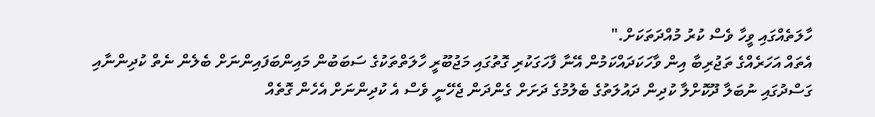ހާލަތެއްގައި ވީހާ ވެސް ކުރު މުއްދަތަކަށް."
އެތައް އަހަރެއްގެ ތަޖުރިބާ އިން ވާހަކަދައްކަމުން އޭނާ ފާހަގަކުރި ގޮތުގައި މަޖުބޫރީ ހާލަތްތަކުގެ ސަބަބުން މައިންބަފައިންނަށް ބެލެން ނެތް ކުދިންނާއި ގަސްދުގައި ނުބަލާ ދޫކޮށްލާ ކުދިން ދައުލަތުގެ ބެލުމުގެ ދަށަށް ގެންދަން ޖެހޭނީ ވެސް އެ ކުދިންނަށް އެހެން ގޮތެއް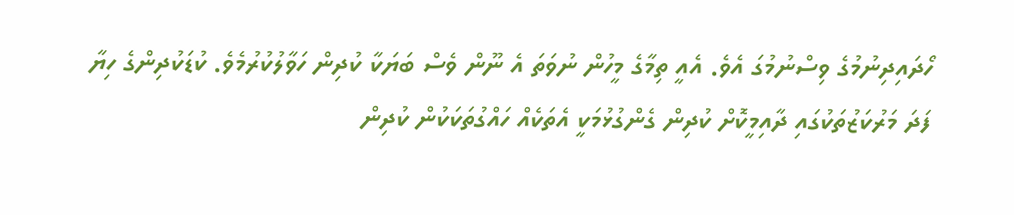ހޯދައިދިނުމުގެ ވިސްނުމުގަ އެވެ. އެއީ ތިމާގެ މީހުން ނުވަތަ އެ ނޫން ވެސް ބަޔަކާ ކުދިން ހަވާލުކުރުމެވެ. ކުޑަކުދިންގެ ހިޔާ ފަދަ މަރުކަޒުތަކުގައި ދާއިމީކޮށް ކުދިން ގެންގުޅުމަކީ އެތަކެއް ހައްގުތަކަކުން ކުދިން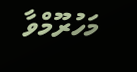މަހުރޫމްވާ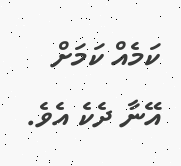ކަމެއް ކަމަށް އޭނާ ދެކެ އެވެ.